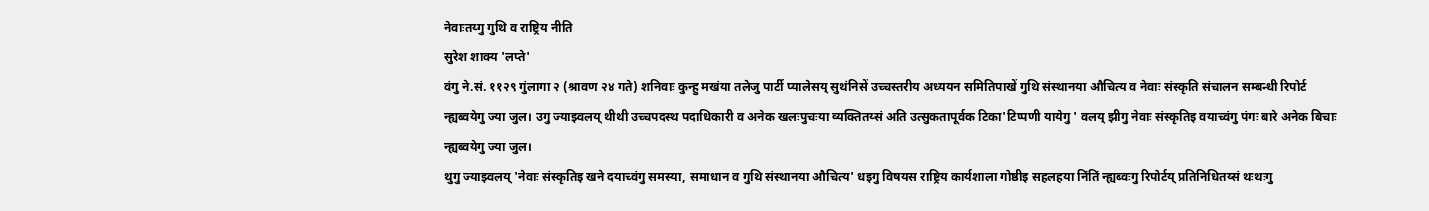नेवाःतय्गु गुथि व राष्ट्रिय नीति
सुरेश शाक्य 'लप्ते'
वंगु ने.सं. ११२९ गुंलागा २ (श्रावण २४ गते) शनिवाः कुन्हु मखंया तलेजु पार्टी प्यालेसय् सुथंनिसें उच्चस्तरीय अध्ययन समितिपाखें गुथि संस्थानया औचित्य व नेवाः संस्कृति संचालन सम्बन्धी रिपोर्ट न्ह्यब्वयेगु ज्या जुल। उगु ज्याझ्वलय् थीथी उच्चपदस्थ पदाधिकारी व अनेक खलःपुचःया व्यक्तितय्सं अति उत्सुकतापूर्वक टिका'टिप्पणी यायेगु ' वलय् झीगु नेवाः संस्कृतिइ वयाच्वंगु पंगः बारे अनेक बिचाः न्ह्यब्वयेगु ज्या जुल।
थुगु ज्याझ्वलय् 'नेवाः संस्कृतिइ खने दयाच्वंगु समस्या, समाधान व गुथि संस्थानया औचित्य' धइगु विषयस राष्ट्रिय कार्यशाला गोष्ठीइ सहलहया निंतिं न्ह्यब्वःगु रिपोर्टय् प्रतिनिधितय्सं थःथःगु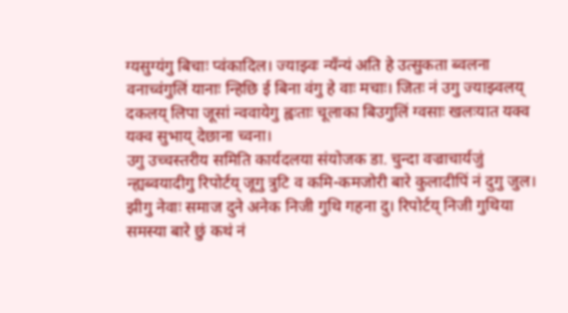ग्यसुग्यंगु बिचाः प्वंकादिल। ज्याझ्वः न्यँन्यं अति हे उत्सुकता ब्वलना वनाच्वंगुलिं यानाः न्हिछि ई बिना वंगु हे वाः मचाः। जितः नं उगु ज्याझ्वलय् दकलय् लिपा जूसां न्ववायेगु ह्वःताः चूलाका बिउगुलिं ग्वसाः खलःयात यक्व यक्व सुभाय् देछाना च्वना।
उगु उच्चस्तरीय समिति कार्यदलया संयोजक डा. चुन्दा वज्राचार्यजुं न्ह्यब्वयादीगु रिपोर्टय् जूगु त्रुटि व कमि-कमजोरी बारे कुलादीपिं नं दुगु जुल। झीगु नेवाः समाज दुने अनेक निजी गुथि गहना दु। रिपोर्टय् निजी गुथिया समस्या बारे छुं कथं नं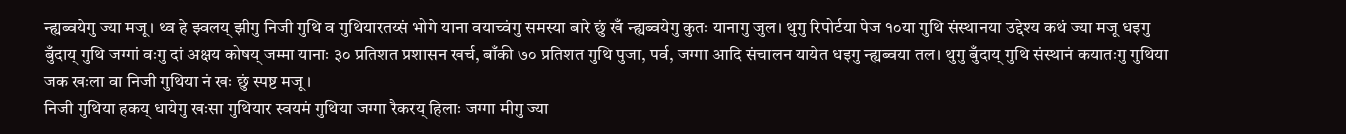न्ह्यब्वयेगु ज्या मजू। थ्व हे झ्वलय् झीगु निजी गुथि व गुथियारतय्सं भोगे याना वयाच्वंगु समस्या बारे छुं खँ न्ह्यब्वयेगु कुतः यानागु जुल। थुगु रिपोर्टया पेज १०या गुथि संस्थानया उद्देश्य कथं ज्या मजू धइगु बुँदाय् गुथि जग्गां वःगु दां अक्षय कोषय् जम्मा यानाः ३० प्रतिशत प्रशासन खर्च, बाँकी ७० प्रतिशत गुथि पुजा, पर्व, जग्गा आदि संचालन यायेत धइगु न्ह्यब्वया तल। थुगु बुँदाय् गुथि संस्थानं कयातःगु गुथिया जक खःला वा निजी गुथिया नं खः छुं स्पष्ट मजू ।
निजी गुथिया हकय् धायेगु खःसा गुथियार स्वयमं गुथिया जग्गा रैकरय् हिलाः जग्गा मीगु ज्या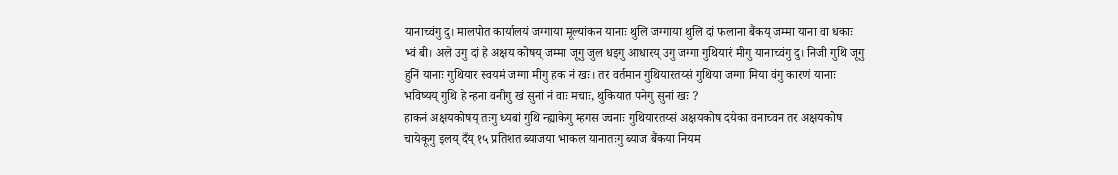यानाच्वंगु दु। मालपोत कार्यालयं जग्गाया मूल्यांकन यानाः थुलि जग्गाया थुलि दां फलाना बैंकय् जम्मा याना वा धकाः भ्वं बी। अले उगु दां हे अक्षय कोषय् जम्मा जूगु जुल धइगु आधारय् उगु जग्गा गुथियारं मीगु यानाच्वंगु दु। निजी गुथि जूगु हुनिं यानाः गुथियार स्वयमं जग्गा मीगु हक नं खः। तर वर्तमान गुथियारतय्सं गुथिया जग्गा मिया वंगु कारणं यानाः भविष्यय् गुथि हे न्हना वनीगु खं सुनां नं वाः मचाः, थुकियात पनेगु सुनां खः ?
हाकनं अक्षयकोषय् तःगु ध्यबां गुथि न्ह्याकेगु म्हगस ज्वनाः गुथियारतय्सं अक्षयकोष दयेका वनाच्वन तर अक्षयकोष चायेकूगु इलय् दँय् १५ प्रतिशत ब्याजया भाकल यानातःगु ब्याज बैंकया नियम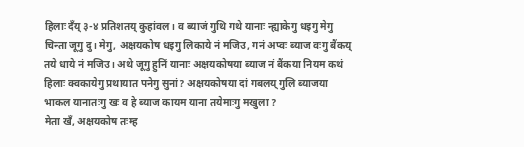हिलाः दँय् ३-४ प्रतिशतय् कुहांवल। व ब्याजं गुथि गथे यानाः न्ह्याकेगु धइगु मेगु चिन्ता जूगु दु। मेगु, अक्षयकोष धइगु लिकाये नं मजिउ, गनं अप्वः ब्याज वःगु बैंकय् तये धाये नं मजिउ। अथे जूगु हुनिं यानाः अक्षयकोषया ब्याज नं बैंकया नियम कथं हिलाः क्वकायेगु प्रथायात पनेगु सुनां? अक्षयकोषया दां गबलय् गुलि ब्याजया भाकल यानातःगु खः व हे ब्याज कायम याना तयेमाःगु मखुला ?
मेता खँ, अक्षयकोष तःम्ह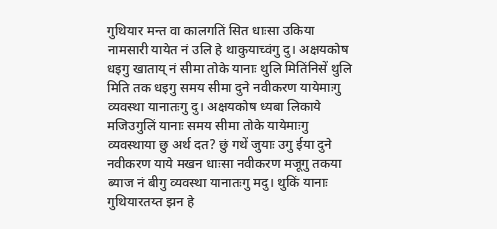गुथियार मन्त वा कालगतिं सित धाःसा उकिया नामसारी यायेत नं उलि हे थाकुयाच्वंगु दु। अक्षयकोष धइगु खाताय् नं सीमा तोके यानाः थुलि मितिंनिसें थुलि मिति तक धइगु समय सीमा दुने नवीकरण यायेमाःगु व्यवस्था यानातःगु दु। अक्षयकोष ध्यबा लिकाये मजिउगुलिं यानाः समय सीमा तोके यायेमाःगु व्यवस्थाया छु अर्थ दत? छुं गथें जुयाः उगु ईया दुने नवीकरण याये मखन धाःसा नवीकरण मजूगु तकया ब्याज नं बीगु व्यवस्था यानातःगु मदु। थुकिं यानाः गुथियारतय्त झन हे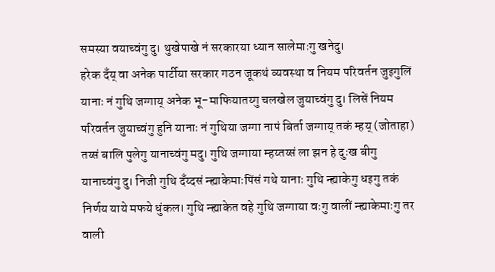समस्या वयाच्वंगु दु। थुखेपाखे नं सरकारया ध्यान सालेमाःगु खनेदु।
हरेक दँय् वा अनेक पार्टीया सरकार गठन जूकथं व्यवस्था व नियम परिवर्तन जुइगुलिं यानाः नं गुथि जग्गाय् अनेक भू-माफियातय्गु चलखेल जुयाच्वंगु दु। लिसें नियम परिवर्तन जुयाच्वंगु हुनि यानाः नं गुथिया जग्गा नापं बिर्ता जग्गाय् तकं म्हय् (जोताहा) तय्सं बालि पुलेगु यानाच्वंगु मदु। गुथि जग्गाया म्हय्तय्सं ला झन हे दुःख बीगु यानाच्वंगु दु। निजी गुथि दँय्दसं न्ह्याकेमाःपिंसं गथे यानाः गुथि न्ह्याकेगु धइगु तकं निर्णय याये मफये धुंकल। गुथि न्ह्याकेत वहे गुथि जग्गाया वःगु वालीं न्ह्याकेमाःगु तर वाली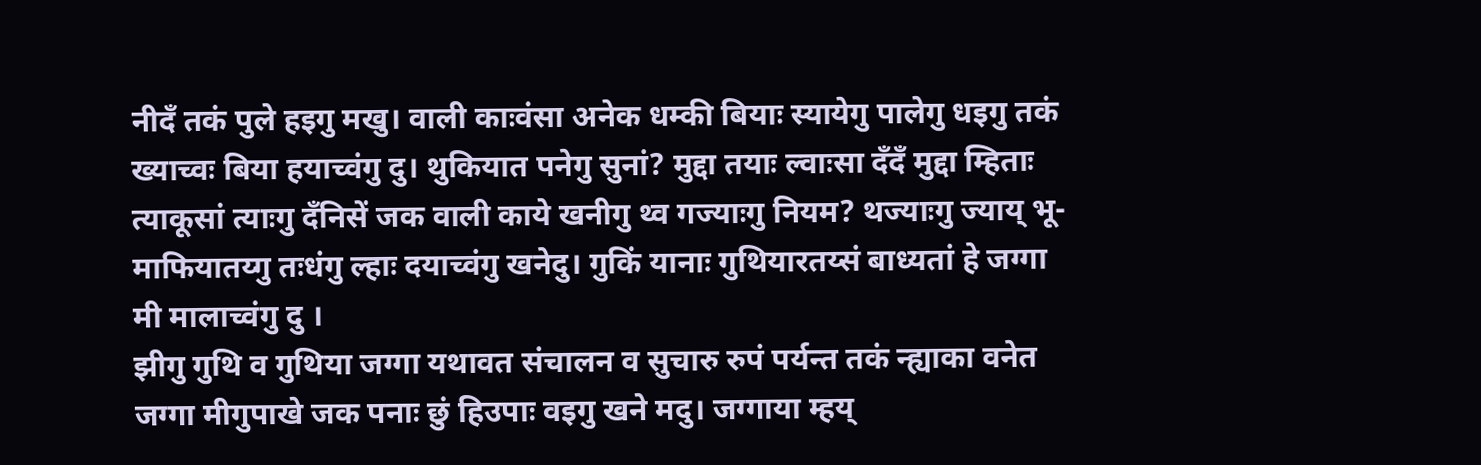नीदँ तकं पुले हइगु मखु। वाली काःवंसा अनेक धम्की बियाः स्यायेगु पालेगु धइगु तकं ख्याच्वः बिया हयाच्वंगु दु। थुकियात पनेगु सुनां? मुद्दा तयाः ल्वाःसा दँदँ मुद्दा म्हिताः त्याकूसां त्याःगु दँनिसें जक वाली काये खनीगु थ्व गज्याःगु नियम? थज्याःगु ज्याय् भू-माफियातय्गु तःधंगु ल्हाः दयाच्वंगु खनेदु। गुकिं यानाः गुथियारतय्सं बाध्यतां हे जग्गा मी मालाच्वंगु दु ।
झीगु गुथि व गुथिया जग्गा यथावत संचालन व सुचारु रुपं पर्यन्त तकं न्ह्याका वनेत जग्गा मीगुपाखे जक पनाः छुं हिउपाः वइगु खने मदु। जग्गाया म्हय्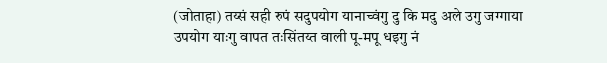(जोताहा) तय्सं सही रुपं सदुपयोग यानाच्वंगु दु कि मदु अले उगु जग्गाया उपयोग याःगु वापत तःसिंतय्त वाली पू-मपू धइगु नं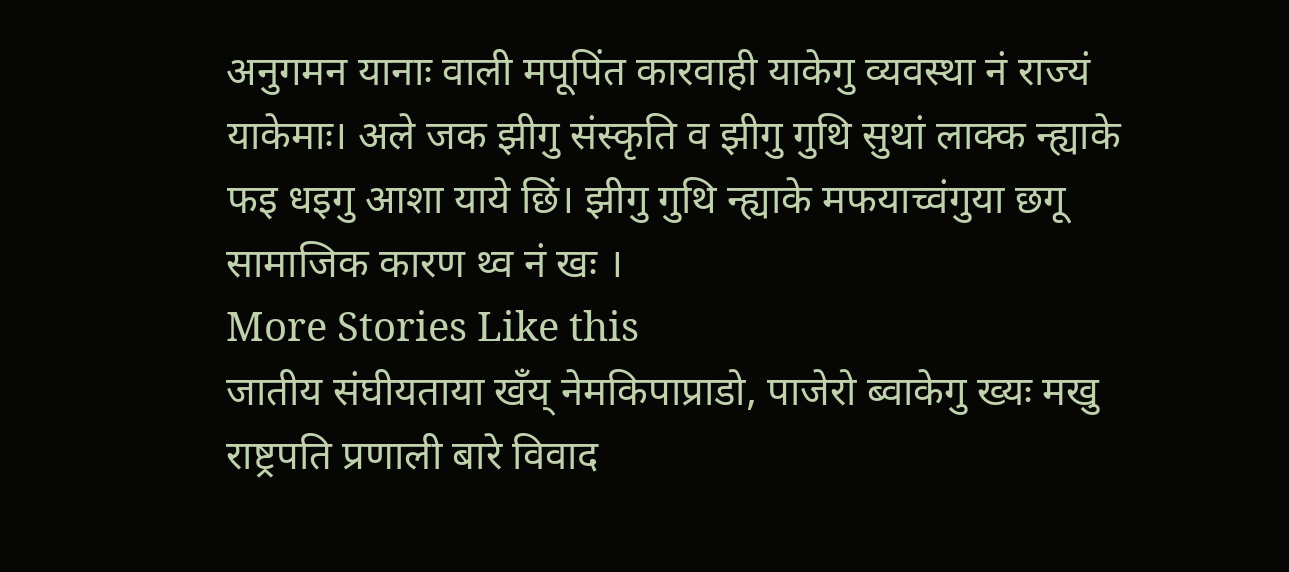अनुगमन यानाः वाली मपूपिंत कारवाही याकेगु व्यवस्था नं राज्यं याकेमाः। अले जक झीगु संस्कृति व झीगु गुथि सुथां लाक्क न्ह्याके फइ धइगु आशा याये छिं। झीगु गुथि न्ह्याके मफयाच्वंगुया छगू सामाजिक कारण थ्व नं खः ।
More Stories Like this
जातीय संघीयताया खँय् नेमकिपाप्राडो, पाजेरो ब्वाकेगु ख्यः मखु
राष्ट्रपति प्रणाली बारे विवाद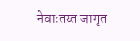नेवाःतय्त जागृत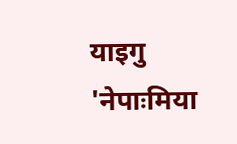याइगु 'नेपाःमिया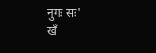नुगः सः'
खँ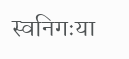स्वनिगःया